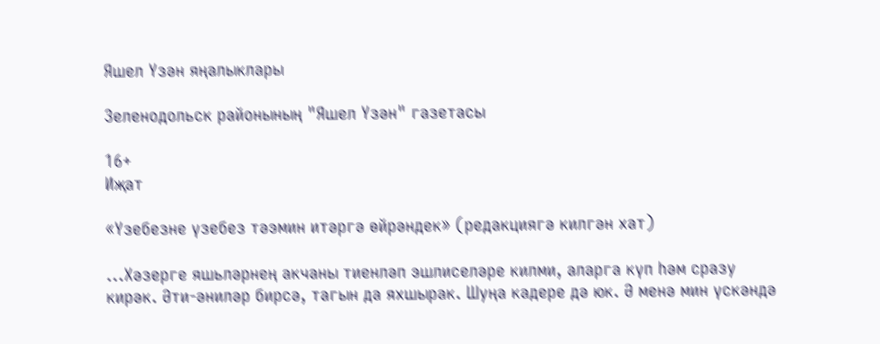Яшел Үзән яңалыклары

Зеленодольск районының "Яшел Үзән" газетасы

16+
Иҗат

«Үзебезне үзебез тәэмин итәргә өйрәндек» (редакциягә килгән хат)

...Хәзерге яшьләрнең акчаны тиенләп эшлиселәре килми, аларга күп һәм сразу кирәк. Әти-әниләр бирсә, тагын да яхшырак. Шуңа кадере дә юк. Ә менә мин үскәндә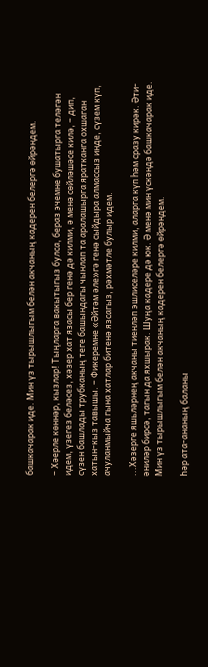башкачарак иде. Мин үз тырышлыгым белән акчаның кадерен белергә өйрәндем.

– Хәерле көннәр, кызлар! Тыңларга вакытыгыз булса, бераз эчемне бушатырга теләгән идем, үзегез беләсез, хәзер хат язасы бер генә дә килми, ә менә сөйләшәсе килә, – дип, сүзен башлады трубканың теге башындагы чынлап та аралашырга яратканга охшаган хатын-кыз тавышы. – Фикеремне «Әйтәм әле»гә генә сыйдыра алмассыз инде, сүзем күп, ачуланмыйча гына хатлар битенә язсагыз, рәхмәтле булыр идем.

...Хәзерге яшьләрнең акчаны тиенләп эшлиселәре килми, аларга күп һәм сразу кирәк. Әти-әниләр бирсә, тагын да яхшырак. Шуңа кадере дә юк. Ә менә мин үскәндә башкачарак иде. Мин үз тырышлыгым белән акчаның кадерен белергә өйрәндем.

Һәр ата-ананың баланы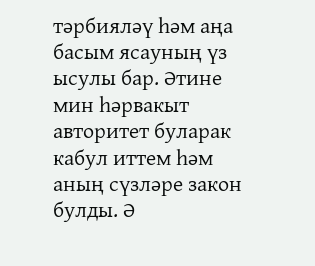тәрбияләү һәм аңа басым ясауның үз ысулы бар. Әтине мин һәрвакыт авторитет буларак кабул иттем һәм аның сүзләре закон булды. Ә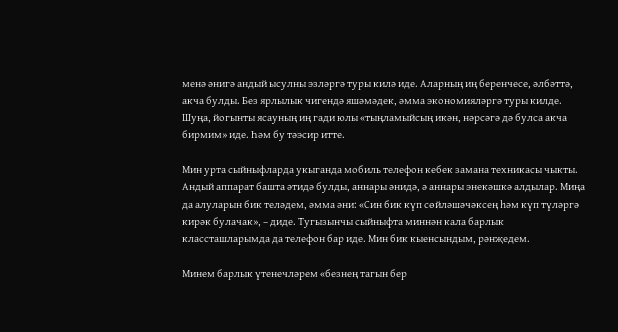менә әнигә андый ысулны эзләргә туры килә иде. Аларның иң беренчесе, әлбәттә, акча булды. Без ярлылык чигендә яшәмәдек, әмма экономияләргә туры килде. Шуңа, йогынты ясауның иң гади юлы «тыңламыйсың икән, нәрсәгә дә булса акча бирмим» иде. Һәм бу тәэсир итте.

Мин урта сыйныфларда укыганда мобиль телефон кебек замана техникасы чыкты. Андый аппарат башта әтидә булды, аннары әнидә, ә аннары энекәшкә алдылар. Миңа да алуларын бик теләдем, әмма әни: «Син бик күп сөйләшәчәксең һәм күп түләргә кирәк булачак», – диде. Тугызынчы сыйныфта миннән кала барлык классташларымда да телефон бар иде. Мин бик кыенсындым, рәнҗедем.

Минем барлык үтенечләрем «безнең тагын бер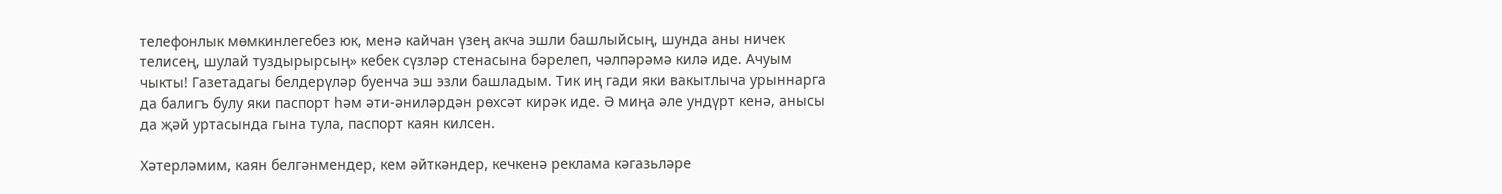телефонлык мөмкинлегебез юк, менә кайчан үзең акча эшли башлыйсың, шунда аны ничек телисең, шулай туздырырсың» кебек сүзләр стенасына бәрелеп, чәлпәрәмә килә иде. Ачуым чыкты! Газетадагы белдерүләр буенча эш эзли башладым. Тик иң гади яки вакытлыча урыннарга да балигъ булу яки паспорт һәм әти-әниләрдән рөхсәт кирәк иде. Ә миңа әле ундүрт кенә, анысы да җәй уртасында гына тула, паспорт каян килсен.

Хәтерләмим, каян белгәнмендер, кем әйткәндер, кечкенә реклама кәгазьләре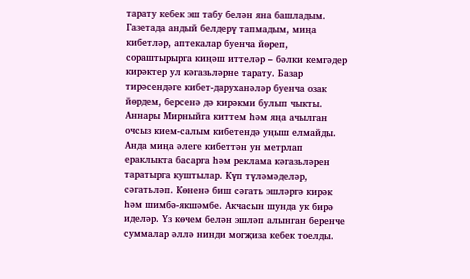тарату кебек эш табу белән яна башладым. Газетада андый белдерү тапмадым, миңа кибетләр, аптекалар буенча йөреп, сораштырырга киңәш иттеләр – бәлки кемгәдер кирәктер ул кәгазьләрне тарату. Базар тирәсендәге кибет-даруханәләр буенча озак йөрдем, берсенә дә кирәкми булып чыкты. Аннары Мирныйга киттем һәм яңа ачылган очсыз кием-салым кибетендә уңыш елмайды.
Анда миңа әлеге кибеттән ун метрлап ераклыкта басарга һәм реклама кәгазьләрен таратырга куштылар. Күп түләмәделәр, сәгатьләп. Көненә биш сәгать эшләргә кирәк һәм шимбә-якшәмбе. Акчасын шунда ук бирә иделәр. Үз көчем белән эшләп алынган беренче суммалар әллә нинди могҗиза кебек тоелды.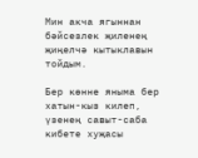Мин акча ягыннан бәйсезлек җиленең җиңелчә кытыклавын тойдым.

Бер көнне яныма бер хатын-кыз килеп, үзенең савыт-саба кибете хуҗасы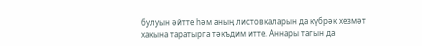булуын әйтте һәм аның листовкаларын да күбрәк хезмәт хакына таратырга тәкъдим итте. Аннары тагын да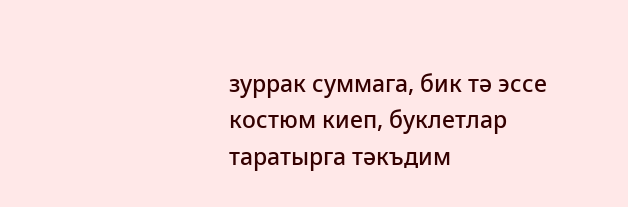зуррак суммага, бик тә эссе костюм киеп, буклетлар таратырга тәкъдим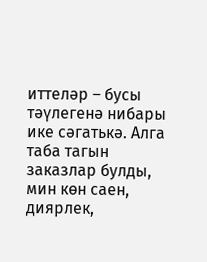иттеләр – бусы тәүлегенә нибары ике сәгатькә. Алга таба тагын заказлар булды, мин көн саен, диярлек,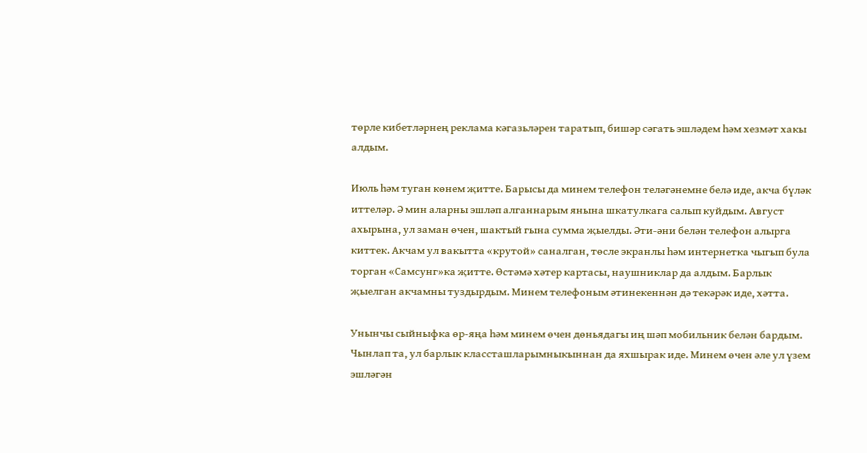төрле кибетләрнең реклама кәгазьләрен таратып, бишәр сәгать эшләдем һәм хезмәт хакы алдым.

Июль һәм туган көнем җитте. Барысы да минем телефон теләгәнемне белә иде, акча бүләк иттеләр. Ә мин аларны эшләп алганнарым янына шкатулкага салып куйдым. Август ахырына, ул заман өчен, шактый гына сумма җыелды. Әти-әни белән телефон алырга киттек. Акчам ул вакытта «крутой» саналган, төсле экранлы һәм интернетка чыгып була торган «Самсунг»ка җитте. Өстәмә хәтер картасы, наушниклар да алдым. Барлык җыелган акчамны туздырдым. Минем телефоным әтинекеннән дә текәрәк иде, хәтта.

Унынчы сыйныфка өр-яңа һәм минем өчен дөньядагы иң шәп мобильник белән бардым. Чынлап та, ул барлык классташларымныкыннан да яхшырак иде. Минем өчен әле ул үзем эшләгән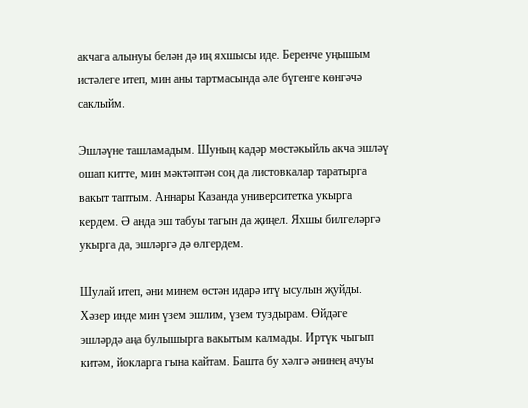акчага алынуы белән дә иң яхшысы иде. Беренче уңышым истәлеге итеп, мин аны тартмасында әле бүгенге көнгәчә саклыйм.

Эшләүне ташламадым. Шуның кадәр мөстәкыйль акча эшләү ошап китте, мин мәктәптән соң да листовкалар таратырга вакыт таптым. Аннары Казанда университетка укырга кердем. Ә анда эш табуы тагын да җиңел. Яхшы билгеләргә укырга да, эшләргә дә өлгердем.

Шулай итеп, әни минем өстән идарә итү ысулын җуйды. Хәзер инде мин үзем эшлим, үзем туздырам. Өйдәге эшләрдә аңа булышырга вакытым калмады. Иртүк чыгып китәм, йокларга гына кайтам. Башта бу хәлгә әнинең ачуы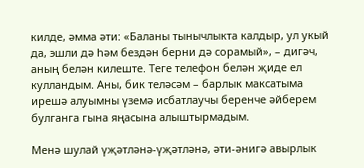килде, әмма әти: «Баланы тынычлыкта калдыр, ул укый да, эшли дә һәм бездән берни дә сорамый», – дигәч, аның белән килеште. Теге телефон белән җиде ел кулландым. Аны, бик теләсәм – барлык максатыма ирешә алуымны үземә исбатлаучы беренче әйберем булганга гына яңасына алыштырмадым.

Менә шулай үҗәтләнә-үҗәтләнә, әти-әнигә авырлык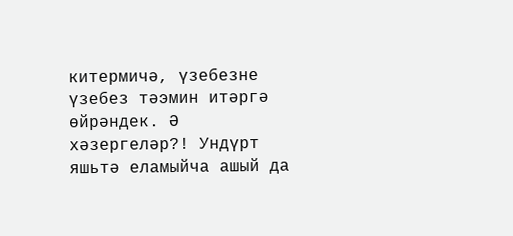китермичә, үзебезне үзебез тәэмин итәргә өйрәндек. Ә хәзергеләр?! Ундүрт яшьтә еламыйча ашый да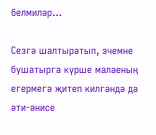белмиләр…

Сезгә шалтыратып, эчемне бушатырга күрше малаеның егермегә җитеп килгәндә дә әти-әнисе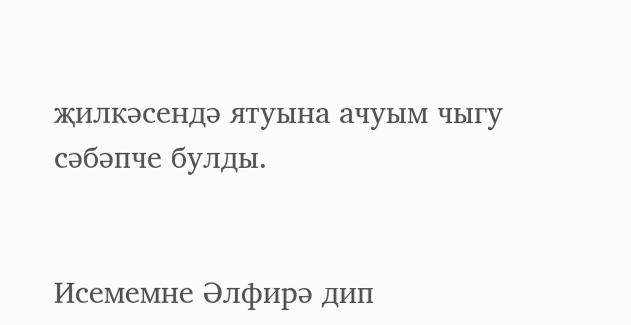җилкәсендә ятуына ачуым чыгу сәбәпче булды.


Исемемне Әлфирә дип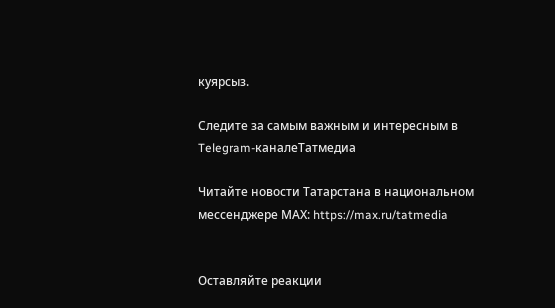куярсыз.

Следите за самым важным и интересным в Telegram-каналеТатмедиа

Читайте новости Татарстана в национальном мессенджере MАХ: https://max.ru/tatmedia


Оставляйте реакции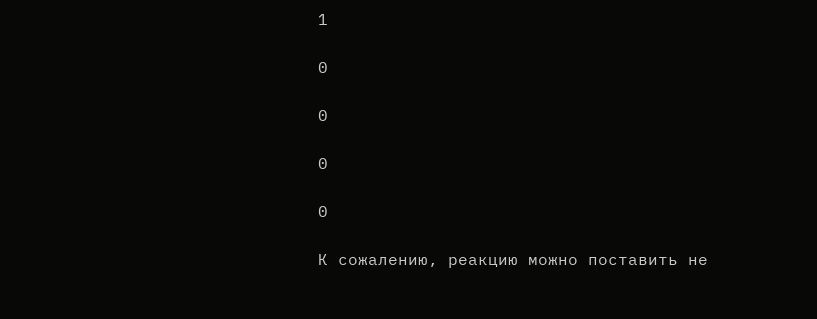1

0

0

0

0

К сожалению, реакцию можно поставить не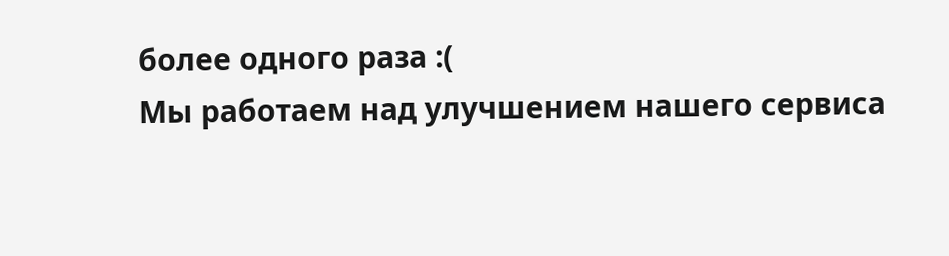более одного раза :(
Мы работаем над улучшением нашего сервиса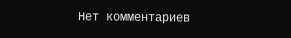Нет комментариев